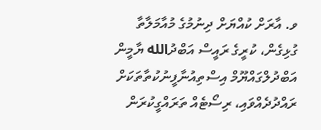ވ. އާރަށް ކުއްޔަށް ދިނުމުގެ މުއާމަލާތާ ގުޅިގެން، ކުރީގެ ރައީސް އަބްދުالله ޔާމީން އަބްދުލްގައްޔޫމް އިސްތިއުނާފީނުކުތާތަކަށް ރައްދުދެއްވައި، ރިސޯޓެއް ތަރައްގީކުރަން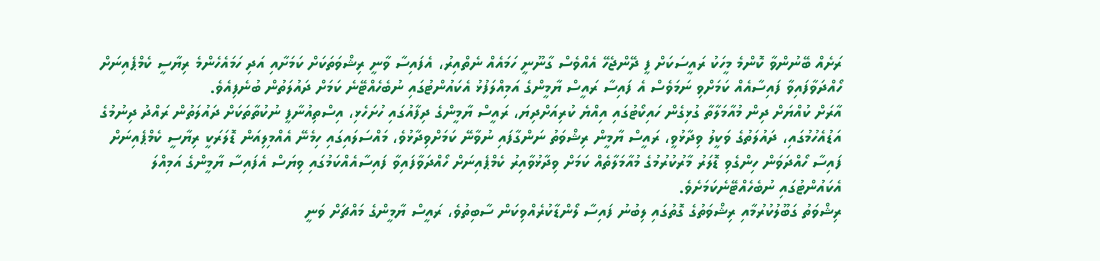ރަށެއް ބޭނުންވާ ކޮންމެ މީހަކު ރައީސަކަށް ފީ ދޭންޖެހޭ އެއްވެސް ގާނޫނީ ހަމައެއް ނެތްއިރު، އެފައިސާ ވާނީ ރިޝްވަތަކަށް ކަމަށާއި އަދި ހަމައެހެންމެ ރިޔާސީ ކެމްޕެއިނަށް ހޯއްދަވާފައިވާ ފައިސާއެއް ކަމަށްވި ނަމަވެސް އެ ފައިސާ ރައީސް ޔާމީންގެ އަމިއްލަފުޅު އެކައުންޓުގައި ނުބެހެއްޓޭނެ ކަމަށް ދައުލަތުން ބުނެފިއެވެ.
އާރަށް ކުއްޔަށް ދިން މުއާމަލާތާ ގުޅިގެން ހައިކޯޓުގައި އިއްޔެ ކުރިއަށްދިޔަ، ރައީސް ޔާމީންގެ ދިފާއުގައި ހުށަހެޅި، އިސްތިއުނާފީ ނުކުތާތަކަށް ދައުލަތުން ރައްދު ދިނުމުގެ އަޑުއެހުމުގައި، ދައުލަތުގެ ވަކީލު ވިދާޅުވީ، ރައީސް ޔާމީން ރިޝްވަތު ނަންގާފައި ނުވާނޭ ކަމަށްވިދާޅުވެ، މައްސަލައިގައި ހިމެނޭ އެއްމިލިއަން ޑޮލަރަކީ ރިޔާސީ ކެމްޕެއިނަށް ފައިސާ ހޯއްދަވަން ހިންގެވި ޑޮލަރު މާރުކުރުމުގެ މުއާމަލާތެއް ކަމަށް ވިދާޅުވާއިރު ކެމްޕެއިނަށް ހޯއްދަވާފައިވާ ފައިސާއެއްކަމުގައި ވިޔަސް އެފައިސާ ޔާމީންގެ އަމިއްލަ އެކައުންޓުގައި ނުބެހެއްޓޭނެކަމަށެވެ.
ރިޝްވަތު ގަބޫލުކުރުމާއި ރިޝްވަތުގެ ގޮތުގައި ލިބުނު ފައިސާ ލޯންޑާކުރެއްވިކަން ސާބިތުވެ، ރައީސް ޔާމީންގެ މައްޗަށް ވަނީ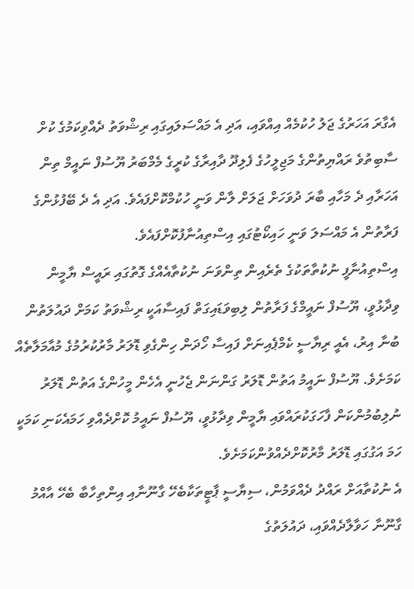އެގާރަ އަހަރުގެ ޖަލު ހުކުމެއް އިއްވައި، އަދި އެ މައްސަލައިގައި ރިޝްވަތު ދެއްވިކަމުގެ ކުށް ސާބިތުވެ ރައްޔިތުންގެ މަޖިލީހުގެ ފެލިދޫ ދާއިރާގެ ކުރީގެ މެމްބަރު ޔޫސުފް ނައީމް ތިން އަހަރާއި ދެ މަހާއި ބާރަ ދުވަހަށް ޖަލަށް ލާން ވަނީ ހުކުމްކޮށްފައެވެ. އަދި އެ ދެ ބޭފުޅުންގެ ފަރާތުން އެ މައްސަލަ ވަނީ ހައިކޯޓުގައި އިސްތިއުނާފުކޮށްފައެވެ.
އިސްތިއުނާފީ ނުކުތާތަކުގެ ތެރެއިން ތިންވަނަ ނުކުތާއެއްގެ ގޮތުގައި ރައީސް ޔާމީން ވިދާޅުވީ، ޔޫސުފް ނައީމްގެ ފަރާތުން ލިބިވަޑައިގަތް ފައިސާއަކީ ރިޝްވަތު ކަމަށް ދައުލަތުން ބުނާ އިރު، އެއީ ރިޔާސީ ކެމްޕެއިނަށް ފައިސާ ހޯދަން ހިންގެވި ޑޮލަރު މާރުކުރުމުގެ މުއާމަލާތެއް ކަމަށެވެ. ޔޫސުފް ނައީމު އަތުން ޑޮލަރު ގަންނަން ޖެހުނީ އެހެން މީހުންގެ އަތުން ޑޮލަރު ނުލިބުމުންކަން ފާހަގަކުރައްވައި ޔާމީން ވިދާޅުވީ، ޔޫސުފް ނައީމު ކޮށްދެއްވި ހަމައެކަނި ކަމަކީ ހަމަ އަގުގައި ޑޮލަރު މާރުކޮށްދެއްވުންކަމަށެވެ.
އެ ނުކުތާއަށް ރައްދު ދެއްވަމުން، ސިޔާސީ ޕާޓީތަކާބެހޭ ގާނޫނާއި އިންތިހާބާ ބެހޭ އާއްމު ގާނޫނާ ހަވާލާދެއްވައި، ދައުލަތުގެ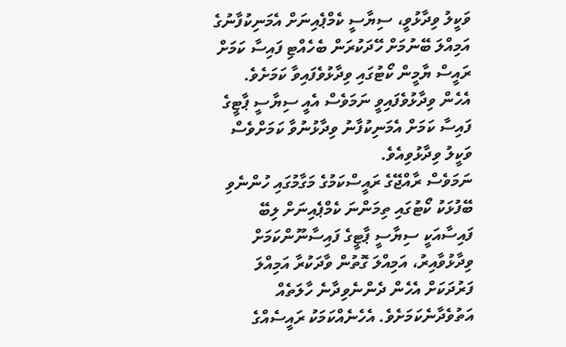ވަކީލު ވިދާޅުވީ، ސިޔާސީ ކެމްޕެއިނަށް އެމަނިކުފާނުގެ އަމިއްލަ ބޭނުމަށް ހޭދަކުރަން ބެހެއްޓި ފައިސާ ކަމަށް ރައީސް ޔާމީން ކޯޓުގައި ވިދާޅުވެފައިވާ ކަމަށެވެ. އެހެން ވިދާޅުވެފައިވީ ނަމަވެސް އެއީ ސިޔާސީ ޕާޓީގެ ފައިސާ ކަމަށް އެމަނިކުފާނު ވިދާޅުނުވާ ކަމަށްވެސް ވަކީލު ވިދާޅުވިއެވެ.
ނަމަވެސް ރާއްޖޭގެ ރައީސްކަމުގެ މަގާމުގައި ހުންނެވި ބޭފުޅަކު ކޯޓުގައި ތިމަންނަ ކެމްޕެއިނަށް ލިބޭ ފައިސާއަކީ ސިޔާސީ ޕާޓީގެ ފައިސާނޫންކަމަށް ވިދާޅުވާއިރު، އަމިއްލަ ގޮތުން ވާދަކުރާ އަމިއްލަ ފަރުދަކަށް އެހެން ދެންނެވިދާނެ ހާލަތެއް އަތުވެދާނެކަމަށެވެ. އެހެނެއްކަމަކު ރައީސެއްގެ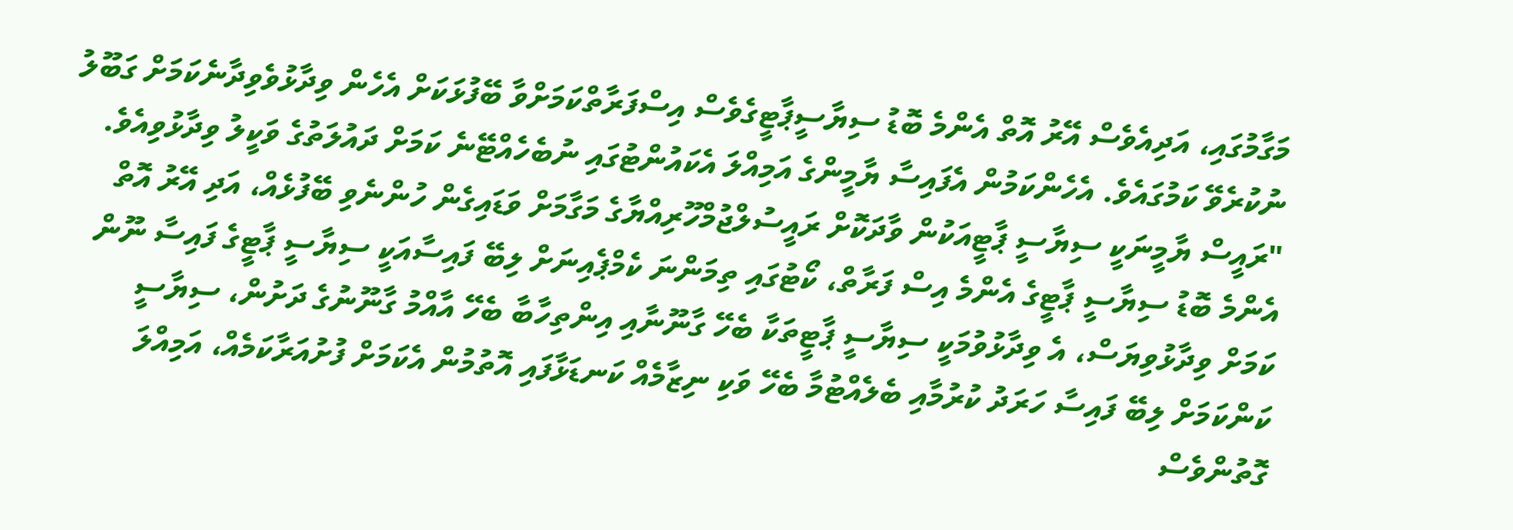މަގާމުގައި، އަދިއެވެސް އޭރު އޮތް އެންމެ ބޮޑު ސިޔާސީޕާޓީގެވެސް އިސްފަރާތްކަމަށްވާ ބޭފުޅަކަށް އެހެން ވިދާޅުވެވިދާނެކަމަށް ގަބޫލު ނުކުރެވޭ ކަމުގައެވެ. އެހެންކަމުން އެފައިސާ ޔާމީންގެ އަމިއްލަ އެކައުންޓުގައި ނުބެހެއްޓޭނެ ކަމަށް ދައުލަތުގެ ވަކީލު ވިދާޅުވިއެވެ.
"ރައީސް ޔާމީނަކީ ސިޔާސީ ޕާޓީއަކުން ވާދަކޮށް ރައީސުލްޖުމްހޫރިއްޔާގެ މަގާމަށް ވަޑައިގެން ހުންނެވި ބޭފުޅެއް، އަދި އޭރު އޮތް އެންމެ ބޮޑު ސިޔާސީ ޕާޓީގެ އެންމެ އިސް ފަރާތް، ކޯޓުގައި ތިމަންނަ ކެމްޕެއިނަށް ލިބޭ ފައިސާއަކީ ސިޔާސީ ޕާޓީގެ ފައިސާ ނޫން ކަމަށް ވިދާޅުވިޔަސް، އެ ވިދާޅުވުމަކީ ސިޔާސީ ޕާޓީތަކާ ބެހޭ ގާނޫނާއި އިންތިހާބާ ބެހޭ އާއްމު ގާނޫނުގެ ދަށުން، ސިޔާސީ ކަންކަމަށް ލިބޭ ފައިސާ ހަރަދު ކުރުމާއި ބެލެއްޓުމާ ބެހޭ ވަކި ނިޒާމެއް ކަނޑަޅާފައި އޮތުމުން އެކަމަށް ފުށުއަރާކަމެއް، އަމިއްލަ ގޮތުންވެސް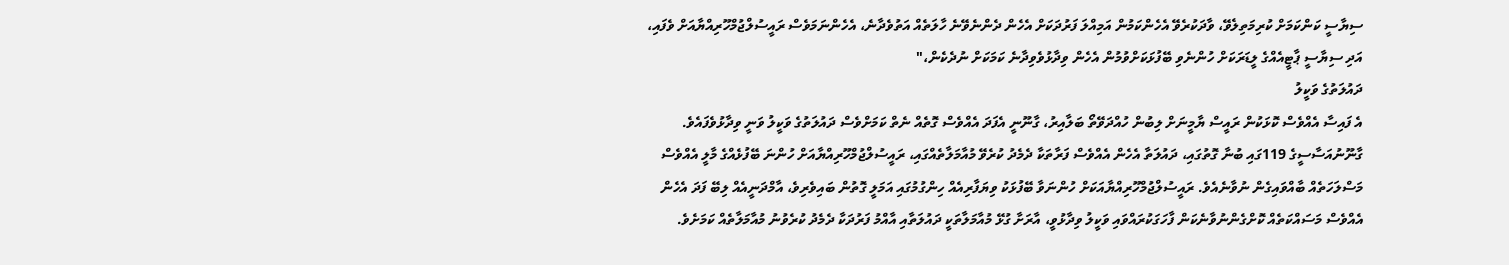ސިޔާސީ ކަންކަމަށް ކުރިމަތިލެވޭ، ވާދަކުރެވޭ އެހެންކަމުން އަމިއްލަ ފަރުދަކަށް އެހެން ދެންނެވޭނެ ހާލަތެއް އަތުވެދާނެ، އެހެންނަމަވެސް ރައީސުލްޖުމްހޫރިއްޔާއަށް ވެފައި، އަދި ސިޔާސީ ޕާޓީއެއްގެ ލީޑަރަކަށް ހުންނެވި ބޭފުޅަކަށްވުމުން އެހެން ވިދާޅުވެވިދާނެ ކަމަކަށް ނުދެކެން،"
ދައުލަތުގެ ވަކީލު
އެ ފައިސާ އެއްވެސް ކޮޅަކުން ރައީސް ޔާމީނަށް ލިބުން ހުއްދަވޭތޯ ބަލާއިރު، ގާނޫނީ އެފަދަ އެއްވެސް ގޮތެއް ނެތް ކަމަށްވެސް ދައުލަތުގެ ވަކީލު ވަނީ ވިދާޅުވެފައެވެ.
ގާނޫނުއަސާސީގެ 119ގައި ބުނާ ގޮތުގައި، ދައުލަތާ އެހެން އެއްވެސް ފަރާތަކާ ދެމެދު ކުރެވޭ މުއާމަލާތެއްގައި، ރައީސުލްޖުމްހޫރިއްޔާއަށް ހުންނަ ބޭފުޅެއްގެ މާލީ އެއްވެސް މަސްލަހަތެއް ބާއްވައިގެން ނުވާނެއެވެ. ރައީސުލްޖުމްހޫރިއްޔާއަކަށް ހުންނަވާ ބޭފުޅަކު ވިޔަފާރިއެއް ހިންގުމުގައި އަމަލީ ގޮތުން ބައިވެރިވެ، އާމްދަނީއެއް ލިބޭ ފަދަ އެހެން އެއްވެސް މަސައްކަތެއް ކޮށްގެންނުވާނެކަން ފާހަގަކުރައްވައި ވަކީލު ވިދާޅުވީ، އާރަށާ ގުޅޭ މުއާމަލާތަކީ ދައުލަތާއި އާއްމު ފަރުދަކާ ދެމެދު ކުރެވުނު މުއާމަލާތެއް ކަމަށެވެ.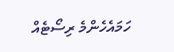ހަމައެހެންމެ ރިސޯޓެއް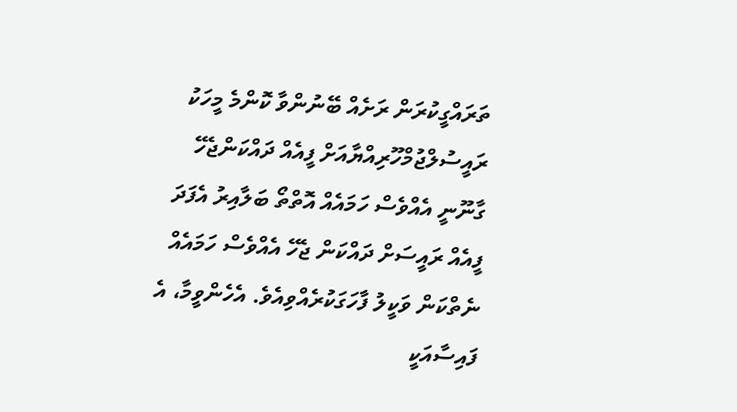ތަރައްގީކުރަން ރަށެއް ބޭނުންވާ ކޮންމެ މީހަކު ރައީސުލްޖުމްހޫރިއްޔާއަށް ފީއެއް ދައްކަންޖެހޭ ގާނޫނީ އެއްވެސް ހަމައެއް އޮތްތޯ ބަލާއިރު އެފަދަ ފީއެއް ރައީސަށް ދައްކަން ޖެހޭ އެއްވެސް ހަމައެއް ނެތްކަން ވަކީލު ފާހަގަކުރެއްވިއެވެ. އެހެންވީމާ، އެ ފައިސާއަކީ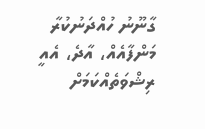ގާނޫނު ހުއްދަނުކުރާ މަންފާއެއް، އާދެ، އެއީ ރިޝްވަތެއްކަމަށް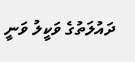ދައުލަތުގެ ވަކީލު ވަނީ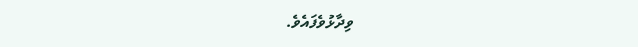ވިދާޅުވެފައެވެ.